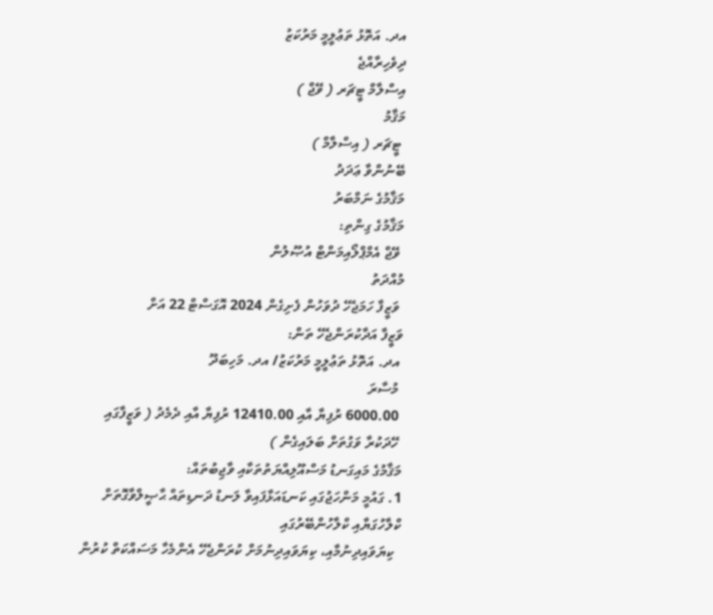އދ. އަތޮޅު ތަޢުލީމީ މަރުކަޒު
ދިވެހިރާއްޖެ
އިސްލާމް ޓީޗަރ ( ވޭޖް )
މަޤާމު
 ޓީޗަރ ( އިސްލާމް )
ބޭނުންވާ ޢަދަދު
މަޤާމުގެ ނަމްބަރު
މަޤާމުގެ ގިންތި:
 ވޭޖް އެމްޕްލޯއިމަންޓް އުޞޫލުން
މުއްދަތު
 ވަޒީފާ ހަމަޖެހޭ ދުވަހުން ފެށިގެން 2024 އޮގަސްޓް 22 އަށް
ވަޒީފާ އަދާކުރަންޖެހޭ ތަން:
 އދ. އަތޮޅު ތަޢުލީމީ މަރުކަޒު/ އދ. މަހިބަދޫ
 މުސާރަ
 6000.00 ރުފިޔާ އާއި 12410.00 ރުފިޔާ އާއި ދެމެދު ( ވަޒީފާގައި
 ހޭދަކުރާ ވަގުތަށް ބަލައިގެން )
މަޤާމުގެ މައިގަނޑު މަސްއޫލިއްޔަތުތަކާއި ވާޖިބުތައް:
1. ގައުމީ މަންހަޖުގައި ކަނޑައަޅާފައިވާ ލަނޑު ދަނޑިތައް ޙާޞީލްވާގޮތަށް ކްލާހުގަޔާއި ކްލާހުންބޭރުގައި
  ކިޔަވައިދިނުމާއި، ކިޔަވައިދިނުމަށް ކުރަންޖެހޭ އެންމެހާ މަސައްކަތް ކުރުން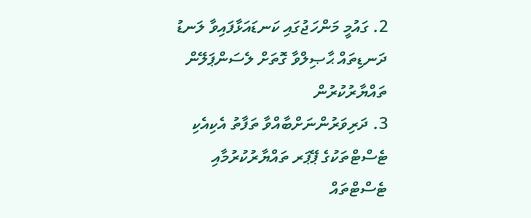2. ގައުމީ މަންހަޖުގައި ކަނޑައަޅާފައިވާ ލަނޑު ދަނޑިތައް ޙާޞިލްވާ ގޮތަށް ލެސަންޕަލޭން ތައްޔާރުކުރުން
3. ދަރިވަރުންނަށްބާއްވާ ތަފާތު އެކިއެކި ޓެސްޓްތަކުގެ ޕޭޕަރ ތައްޔާރުކުރުމާއި ޓެސްޓްތައް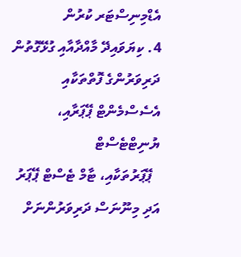އެޑްމިނިސްޓަރ ކުރުން
4. ކިޔަވައިދޭ މާއްދާއާއި ގުޅޭގޮތުން ދަރިވަރުންގެ ފޮތްތަކާއި އެސެސްމެންޓް ޕޭޕަރާއި، ޔުނިޓްޓެސްޓް
  ޕޭޕަރުތަކާއި، ޓާމް ޓެސްޓް ޕޭޕަރު އަދި މިނޫނަސް ދަރިވަރުންނަށް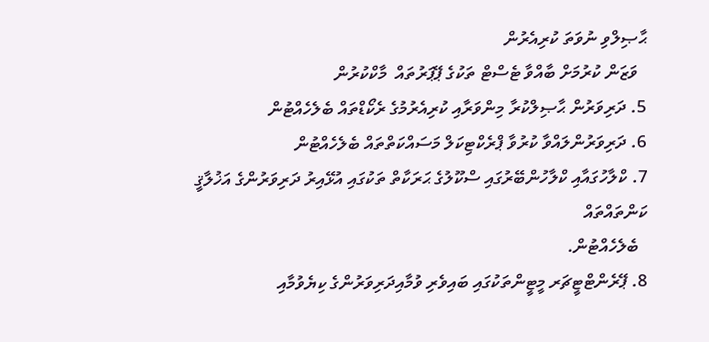ޙާޞިލްވި ނުވަތަ ކުރިއެރުން
  ވަޒަން ކުރުމަށް ބާއްވާ ޓެސްޓް ތަކުގެ ޕޭޕަރުތައް  މާކްކުރުން
5. ދަރިވަރުން ޙާޞިލްކުރާ މިންވަރާއި ކުރިއެރުމުގެ ރެކޯޑްތައް ބެލެހެއްޓުން
6. ދަރިވަރުންލައްވާ ކުރުވާ ޕްރެކްޓިކަލް މަސައްކަތްތައް ބެލެހެއްޓުން
7. ކްލާހުގައާއި ކްލާހުންބޭރުގައި ސްކޫލުގެ ޙަރަކާތް ތަކުގައި އުޅޭއިރު ދަރިވަރުންގެ އަޚުލާޤީ ކަންތައްތައް
  ބެލެހެއްޓުން.
8. ޕޭރެންޓްޓީޗަރ މީޓީންތަކުގައި ބައިވެރި ވުމާއިދަރިވަރުންގެ ކިޔެވުމާއި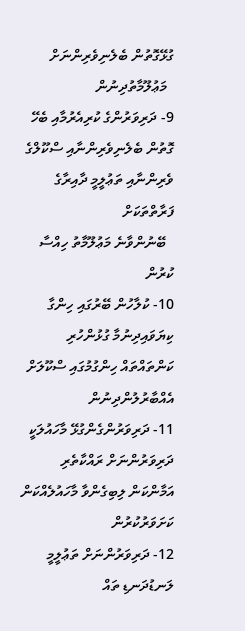ގުޅޭގޮތުން ބެލެނިވެރިންނަށް
  މަޢުލޫމާތުދިނުން
9- ދަރިވަރުންގެ ކުރިއެރުމާއި ބެހޭ ގޮތުން ބެލެނިވެރިންނާއި ސްކޫލްގެ ވެރިންނާއި ތަޢުލީމީ ދާއިރާގެ ފަރާތްތަކަށް
  ބޭނުންވާނެ މަޢުލޫމާތު ހިއްސާ ކުރުން
10- ކުލާހުން ބޭރުގައި ހިންގާ ކިޔަވައިދިނުމާ ގުޅުންހުރި ކަންތައްތައް ހިންގުމުގައި ސްކޫލަށް އެއްބާރުލުންދިނުން
11- ދަރިވަރުންގެންގުޅޭ މާހައުލަކީ ދަރިވަރުންނަށް ރައްކާތެރި އަމާންކަން ލިބިގެންވާ މާހައުލެއްކަން ކަށަވަރުކުރުން
12- ދަރިވަރުންނަށް ތަޢުލީމީ ލަނޑުދަނޑި ތައް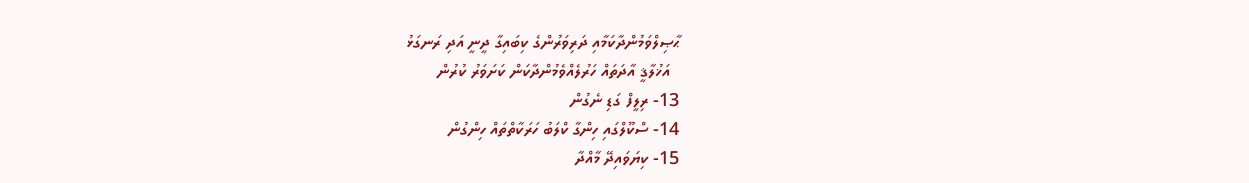ޙާޞިލްވަމުންދާކަމާއި ދަރިވަރުންގެ ކިބައިގާ ދީނީ އަދި ރަނގަޅު
  އަޚުލާޤީ އާދަތައް ހަރުލެއްވެމުންދާކަން ކަށަވަރު ކުރުން
13- ރިލީފް ގަޑި ނެގުން
14- ސްކޫލްގައި ހިންގާ ކްލަބު ހަރަކާތްތައް ހިންގުން
15- ކިޔަވައިދޭ މާއްދާ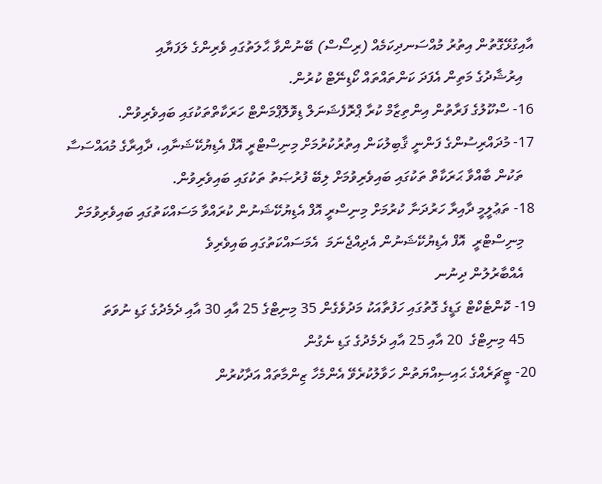އާއިގުޅޭގޮތުން އިތުރު މުއްސަނދިކަމެއް (ރިސޯސް) ބޭނުންވާ ޙާލަތުގައި ވެރިންގެ ލަފަޔާއި
   އިރުޝާދުގެ މަތިން އެފަދަ ކަންތައްތައް ކޯޑިނޭޓް ކުރުން.
16- ސްކޫލުގެ ފަރާތުން އިންތިޒާމް ކުރާ ޕްރޮފެޝަނަލް ޑިވޮލޮޕްމަންޓް ހަރަކާތްތަކުގައި ބައިވެރިވުން.
17- މުދައްރިސުންގެ ފަންނީ ޤާބިލުކަން އިތުރުކުރުމަށް މިނިސްޓްރީ އޮފް އެޑިޔުކޭޝަނާއި، ދާއިރާގެ މުއައްސަސާ
   ތަކުން ބާއްވާ ޙަރަކާތް ތަކުގައި ބައިވެރިވުމަށް ލިބޭ ފުރުޞަތު ތަކުގައި ބައިވެރިވުން.
18- ތަޢުލީމީ ދާއިރާ ހަރުދަނާ ކުރުމަށް މިނިސްރީ އޮފް އެޑިޔުކޭޝަނުން ކުރައްވާ މަސައްކަތުގައި ބައިވެރިވުމަށް
   މިނިސްޓްރީ  އޮފް އެޑިޔުކޭޝަނުން އެދިއްޖެނަމަ  އެމަސައްކަތުގައި ބައިވެރިވެ
   އެއްބާރުލުން ދިނުނ
19- ކޮންޓެކްޓް ގަޑީގެ ގޮތުގައި ހަފުތާއަކު މަދުވެގެން 35 މިނިޓްގެ 25 އާއި 30 އާއި ދެމެދުގެ ގަޑި ނުވަތަ
   45 މިނިޓްގެ  20 އާއި 25 އާއި ދެމެދުގެ ގަޑި ނެގުން
20- ޓީޗަރެއްގެ ޙައިސިއްޔަތުން ހަވާލުކުރެވޭ އެންމެހާ ޒިންމާތައް އަދާކުރުން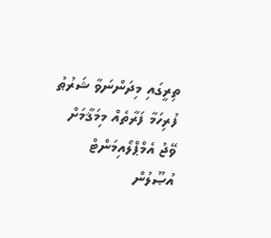ތިރީގައި މިދަންނަވާ ޝަރުޠު ފުރިހަމާ ފަރާތެއް މިމަޤާމަށް ވޭޖު އެމްޕްލޯއިމަންޓް އުޞޫލުން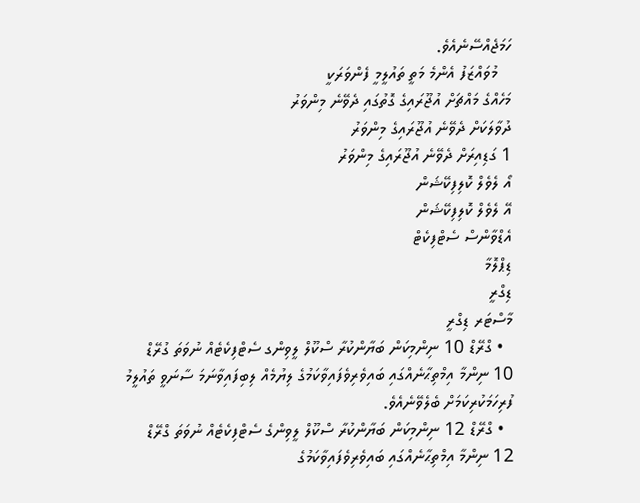ހަމަޖެއްސޭނެއެވެ.
   މުވައްޒަފު އެންމެ މަތީ ތައުލީމީ ފެންވަރަކީ
މަހެއްގެ މައްޗަށް އުޖޫރައިގެ ގޮތުގައި ދެވޭނެ މިންވަރު
ދުވާލަކަށް ދެވޭނެ އުޖޫރައިގެ މިންވަރު
1 ގަޑިއިރަށް ދެވޭނެ އުޖޫރައިގެ މިންވަރު
އޯ ލެވެލް ކޮލިފިކޭޝަން
އޭ ލެވެލް ކޮލިފިކޭޝަން
އެޑްވާންސް ސެޓްފިކެޓް
ޑިޕްލޮމާ
ޑިގްރީ
މާސްޓަރ ޑިގްރީ
  • ގްރޭޑް 10 ނިންމިކަން ބަޔާންކުރާ ސްކޫލް ލީވިންގ ސެޓްފިކެޓެއް ނުވަތަ ގުރޭޑް 10 ނިންމާ އިމްތިޙާނެއްގައި ބައިވެރިވެފައިވާކަމުގެ ލިޔުމެއް ލިބިފައިވާނަމަ ސާނަވީ ތައުލީމު ފުރިހަމަކުރިކަމަށް ބެލެވޭނެއެވެ.
  • ގްރޭޑް 12 ނިންމިކަން ބަޔާންކުރާ ސްކޫލް ލީވިންގެ ސެޓްފިކެޓެއް ނުވަތަ ގްރޭޑް 12 ނިންމާ އިމްތިޙާނެއްގައި ބައިވެރިވެފައިވާކަމުގެ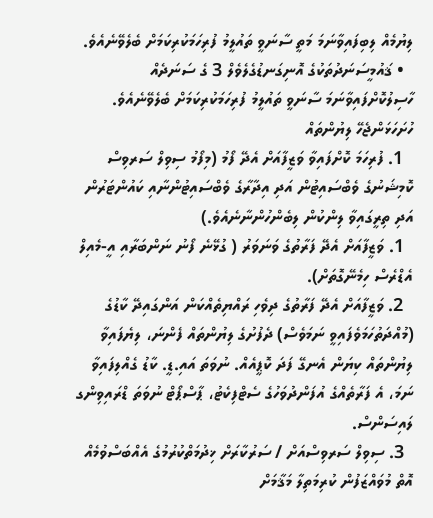ލިޔުމެއް ލިބިފައިވާނަމަ މަތީ ސާނަވީ ތައުލީމު ފުރިހަމަކުރިކަމަށް ބެލެވޭނެއެވެ.
  • ޤައުމީސަނަދުތަކުގެ އޮނިގަނޑުގެލެވެލް 3 ގެ ސަނަދެއް ހާސިލުކޮށްފައިވާނަމަ ސާނަވީ ތައުލީމު ފުރިހަމަކުރިކަމަށް ބެލެވޭނެއެވެ.
ހުށަހަޅަންޖެހޭ ލިޔުންތައް
  1. ފުރިހަމަ ކޮށްފައިވާ ވަޒީފާއަށް އެދޭ ފޯމު (މިފޯމު ސިވިލް ސަރވިސް ކޮމިޝަނުގެ ވެބްސައިޓުން އަދި އިދާރާގެ ވެބްސައިޓުންނާއި ކައުންޓަރުން އަދި ތިރީގައިވާ ލިންކުން ލިބެންހުންނާނެއެވެ.)
  1. ވަޒީފާއަށް އެދޭ ފަރާތުގެ ވަނަވަރު ( ގުޅޭނެ ފޯނު ނަންބަރާއި އީ-މެއިލް އެޑްރެސް ހިމެނޭގޮތަށް).
  2. ވަޒީފާއަށް އެދޭ ފަރާތުގެ ދިވެހި ރައްޔިތެއްކަން އަންގައިދޭ ކާޑުގެ (މުއްދަތުހަމަވެފައިވީ ނަމަވެސް) ދެފުށުގެ ލިޔުންތައް ފެންނަ، ލިޔެފައިވާ ލިޔުންތައް ކިޔަން އެނގޭ ފަދަ ކޮޕީއެއް. ނުވަތަ އައި.ޑީ. ކާޑު ގެއްލިފައިވާ ނަމަ، އެ ފަރާތެއްގެ އުފަންދުވަހުގެ ސެޓްފިކެޓު، ޕާސްޕޯޓް ނުވަތަ ޑްރައިވިންގ ލައިސަންސް.
  3. ސިވިލް ސަރވިސްއަށް / ސަރުކާރަށް ޚިދުމަތްކުރުމުގެ އެއްބަސްވުމެއް އޮތް މުވައްޒަފުން ކުރިމަތިލާ މަޤާމަށް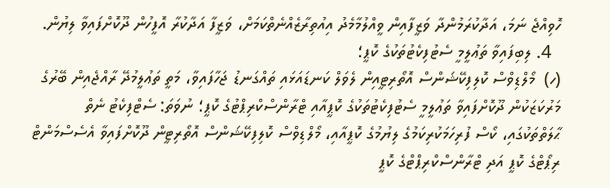ހޮވިއްޖެ ނަމަ، އަދާކުރަމުންދާ ވަޒީފާއިން ވީއްލުމާމެދު އިއުތިރާޒެއްނެތްކަމަށް، ވަޒީފާ އަދާކުރާ އޮފީހުން ދޫކޮށްފައިވާ ލިޔުން.
  4. ލިބިފައިވާ ތަޢުލީމީ ސެޓުފިކެޓުތަކުގެ ކޮޕީ؛
(ހ)  މޯލްޑިވްސް ކޮލިފިކޭޝަންސް އޮތޯރިޓީއިން ލެވަލް ކަނޑައަޅައި ތައްގަނޑު ޖަހާފައިވާ، މަތީ ތަޢުލީމުދޭ ރާއްޖެއިން ބޭރުގެ މަރުކަޒަކުން ދޫކޮށްފައިވާ ތަޢުލީމީ ސެޓުފިކެޓުތަކުގެ ކޮޕީއާއި ޓްރާންސްކްރިޕްޓުގެ ކޮޕީ؛ ނުވަތަ: ސެޓްފިކެޓު ނެތް ޙާލަތްތަކުގައި، ކޯސް ފުރިހަމަކުރިކަމުގެ ލިޔުމުގެ ކޮޕީއާއި، މޯލްޑިވްސް ކޮލިފިކޭޝަންސް އޮތޯރިޓީން ދޫކޮށްފައިވާ އެސެސްމަންޓް ރިޕޯޓްގެ ކޮޕީ އަދި ޓްރާންސްކްރިޕްޓްގެ ކޮޕީ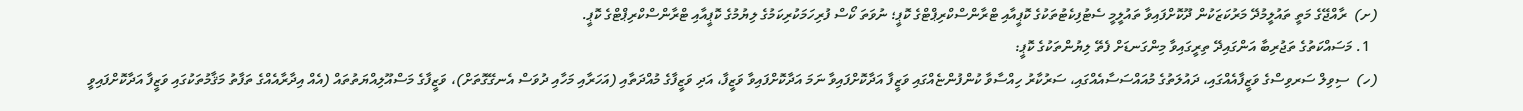(ށ)  ރާއްޖޭގެ މަތީ ތައުލީމުދޭ މަރުކަޒަކުން ދޫކޮށްފައިވާ ތައުލީމީ ސެޓުފިކެޓުތަކުގެ ކޮޕީއާއި ޓްރާންސްކްރިޕްޓްގެ ކޮޕީ؛ ނުވަތަ ކޯސް ފުރިހަމަކުރިކަމުގެ ލިޔުމުގެ ކޮޕީއާއި ޓްރާންސްކްރިޕްޓްގެ ކޮޕީ.
  1. މަސައްކަތުގެ ތަޖުރިބާ އަންގައިދޭ ތިރީގައިވާ މިންގަނޑަށް ފެތޭ ލިޔުންތަކުގެ ކޮޕީ:
(ހ)  ސިވިލް ސަރވިސްގެ ވަޒީފާއެއްގައި، ދައުލަތުގެ މުއައްސަސާއެއްގައި، ސަރުކާރު ހިއްސާވާ ކުންފުންޏެއްގައި ވަޒީފާ އަދާކޮށްފައިވާ ނަމަ އަދާކޮށްފައިވާ ވަޒީފާ، އަދި ވަޒީފާގެ މުއްދަތާއި (އަހަރާއި މަހާއި ދުވަސް އެނގޭގޮތަށް)، ވަޒީފާގެ މަސްއޫލިއްޔަތުތައް (އެއް އިދާރާއެއްގެ ތަފާތު މަޤާމުތަކުގައި ވަޒީފާ އަދާކޮށްފައިވީ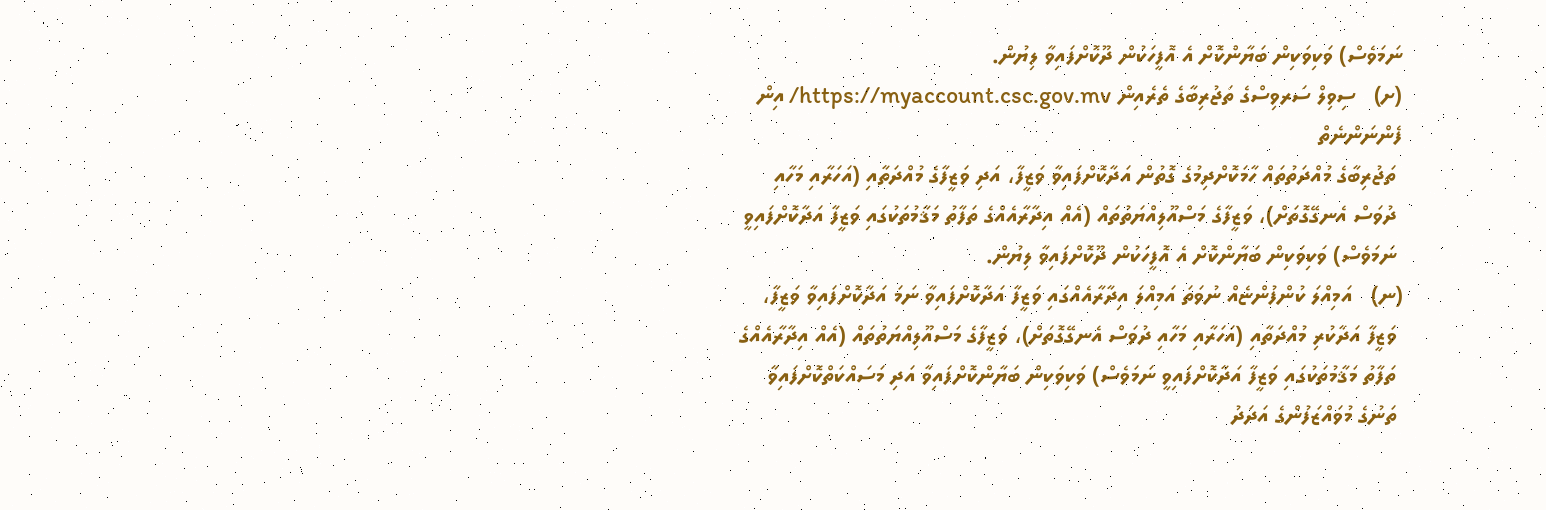ނަމަވެސް) ވަކިވަކިން ބަޔާންކޮށް އެ އޮފީހަކުން ދޫކޮށްފައިވާ ލިޔުން.
(ށ)   ސިވިލް ސަރވިސްގެ ތަޖުރިބާގެ ތެރެއިން https://myaccount.csc.gov.mv/ އިން ފެންނަންނެތް
 ތަޖުރިބާގެ މުއްދަތުތައް ހާމަކޮށްދިމުގެ ގޮތުން އަދާކޮށްފައިވާ ވަޒީފާ، އަދި ވަޒީފާގެ މުއްދަތާއި (އަހަރާއި މަހާއި
 ދުވަސް އެނގޭގޮތަށް)، ވަޒީފާގެ މަސްއޫލިއްޔަތުތައް (އެއް އިދާރާއެއްގެ ތަފާތު މަޤާމުތަކުގައި ވަޒީފާ އަދާކޮށްފައިވީ
 ނަމަވެސް) ވަކިވަކިން ބަޔާންކޮށް އެ އޮފީހަކުން ދޫކޮށްފައިވާ ލިޔުން.
(ނ)   އަމިއްލަ ކުންފުންޏެއް ނުވަތަ އަމިއްލަ އިދާރާއެއްގައި ވަޒީފާ އަދާކޮށްފައިވާ ނަމަ އަދާކޮށްފައިވާ ވަޒީފާ،
 ވަޒީފާ އަދާކުރި މުއްދަތާއި (އަހަރާއި މަހާއި ދުވަސް އެނގޭގޮތަށް)، ވަޒީފާގެ މަސްއޫލިއްޔަތުތައް (އެއް އިދާރާއެއްގެ
 ތަފާތު މަޤާމުތަކުގައި ވަޒީފާ އަދާކޮށްފައިވީ ނަމަވެސް) ވަކިވަކިން ބަޔާންކޮށްފައިވާ އަދި މަސައްކަތްކޮށްފައިވާ
 ތަނުގެ މުވައްޒަފުންގެ އަދަދު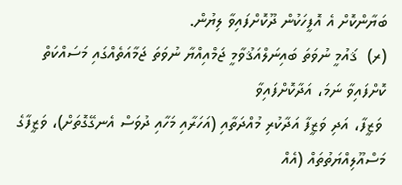ބަޔާންކޮށް އެ އޮފީހަކުން ދޫކޮށްފައިވާ ލިޔުން.
(ރ)  ޤައުމީ ނުވަތަ ބައިނަލްއަޤުވާމީ ޖަމްއިއްޔާ ނުވަތަ ޖަމާއަތެއްގައި މަސައްކަތް ކޮށްފައިވާ ނަމަ، އަދާކޮށްފައިވާ
 ވަޒީފާ، އަދި ވަޒީފާ އަދާކުރި މުއްދަތާއި (އަހަރާއި މަހާއި ދުވަސް އެނގޭގޮތަށް)، ވަޒީފާގެ މަސްއޫލިއްޔަތުތައް (އެއް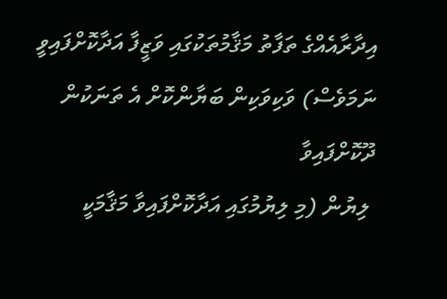އިދާރާއެއްގެ ތަފާތު މަޤާމުތަކުގައި ވަޒީފާ އަދާކޮށްފައިވީ ނަމަވެސް) ވަކިވަކިން ބަޔާންކޮށް އެ ތަނަކުން ދޫކޮށްފައިވާ
 ލިޔުން (މި ލިޔުމުގައި އަދާކޮށްފައިވާ މަޤާމަކީ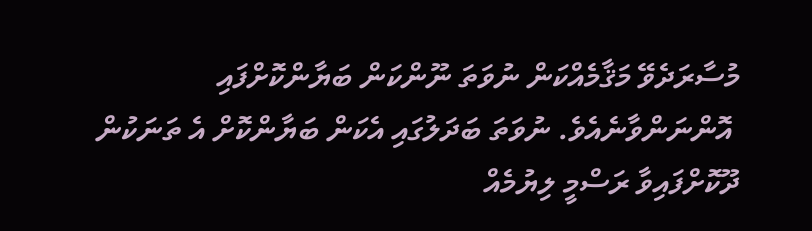މުސާރަދެވޭ މަޤާމެއްކަން ނުވަތަ ނޫންކަން ބަޔާންކޮށްފައި
 އޮންނަންވާނެއެވެ. ނުވަތަ ބަދަލުގައި އެކަން ބަޔާންކޮށް އެ ތަނަކުން ދޫކޮށްފައިވާ ރަސްމީ ލިޔުމެއް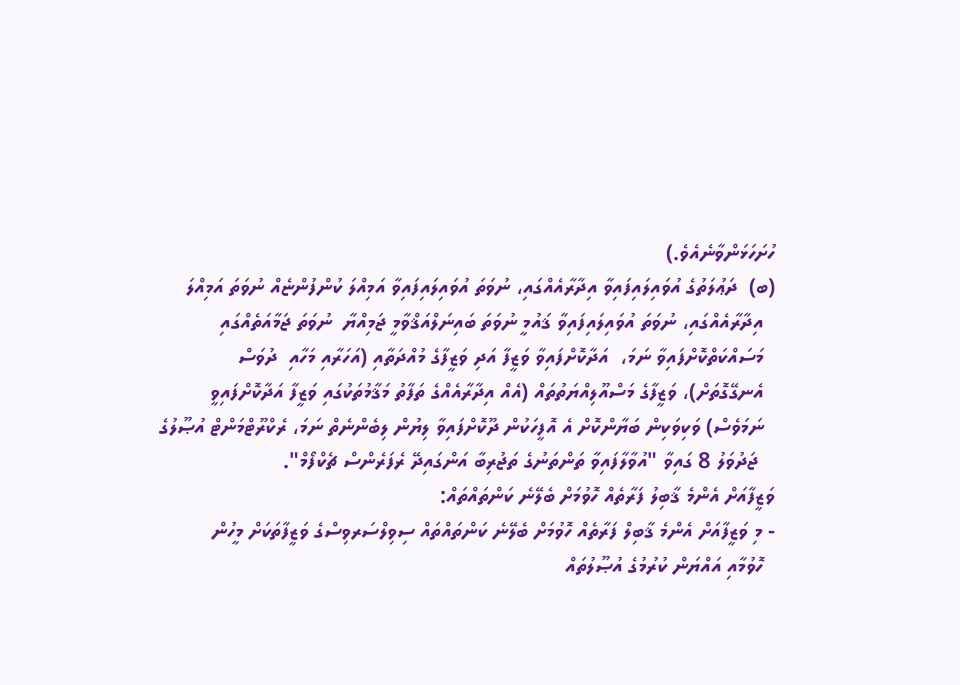ހުށަހަޅަންވާނެއެވެ.)
(ބ)  ދަޢުލަތުގެ އުވައިލައިފައިވާ އިދާރާއެއްގައި، ނުވަތަ އުވައިލައިފައިވާ އަމިއްލަ ކުންފުންޏެއް ނުވަތަ އަމިއްލަ
  އިދާރާއެއްގައި، ނުވަތަ އުވައިލައިފައިވާ ޤައުމީ ނުވަތަ ބައިނަލްއަޤްވާމީ ޖަމިއްޔާ  ނުވަތަ ޖަމާއަތެއްގައި
  މަސައްކަތްކޮށްފައިވާ ނަމަ،  އަދާކޮށްފައިވާ ވަޒީފާ އަދި ވަޒީފާގެ މުއްދަތާއި (އަހަރާއި މަހާއި  ދުވަސް
  އެނގޭގޮތަށް)، ވަޒީފާގެ މަސްއޫލިއްޔަތުތައް (އެއް އިދާރާއެއްގެ ތަފާތު މަޤާމުތަކުގައި ވަޒީފާ އަދާކޮށްފައިވީ
  ނަމަވެސް) ވަކިވަކިން ބަޔާންކޮށް އެ އޮފީހަކުން ދޫކޮށްފައިވާ ލިޔުން ލިބެންނެތް ނަމަ، ރެކްރޫޓްމަންޓް އުޞޫލުގެ
   ޖަދުވަލު 8 ގައިވާ "އުވާލާފައިވާ ތަންތަނުގެ ތަޖުރިބާ އަންގައިދޭ ރެފަރެންސް ޗެކްފޯމް".
ވަޒީފާއަށް އެންމެ ޤާބިލު ފަރާތެއް ހޮވުމަށް ބެލޭނެ ކަންތައްތައް:
- މި ވަޒީފާއަށް އެންމެ ޤާބިލް ފަރާތެއް ހޮވުމަށް ބެލޭނެ ކަންތައްތައް ސިވިލްސަރވިސްގެ ވަޒީފާތަކަށް މީހުން
  ހޮވުމާއި އައްޔަން ކުރުމުގެ އުޞޫލުތައް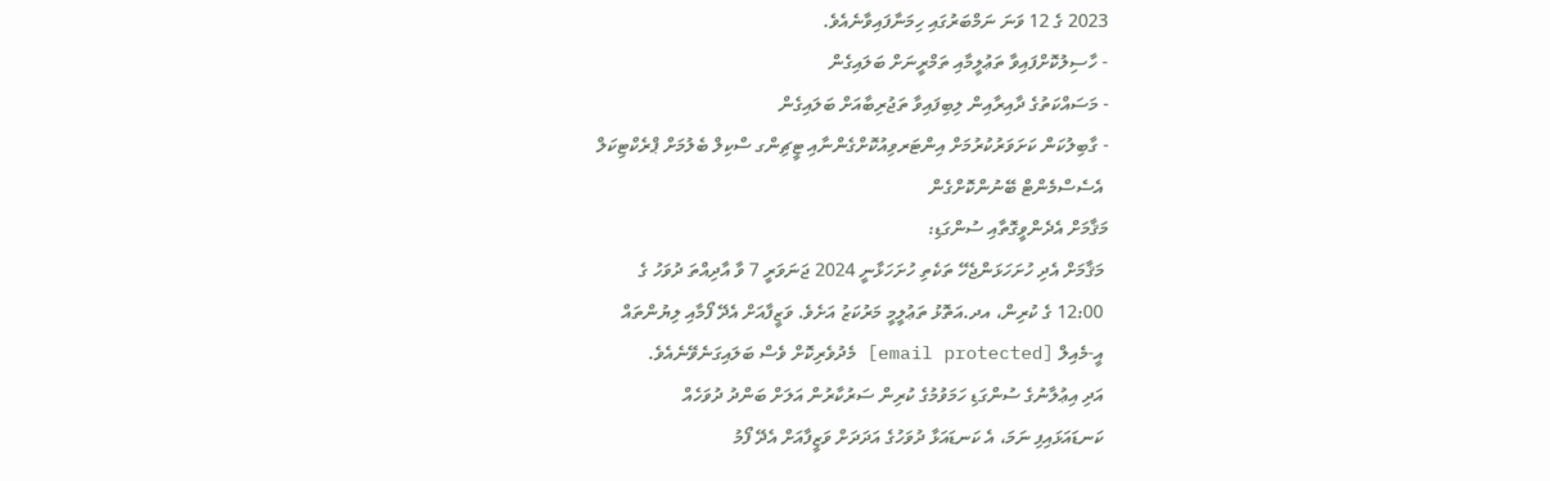2023 ގެ 12 ވަނަ ނަމްބަރުގައި ހިމަނާފައިވާނެއެވެ.
- ހާސިލުކޮށްފައިވާ ތަޢުލީމާއި ތަމްރީނަށް ބަލައިގެން
- މަސައްކަތުގެ ދާއިރާއިން ލިބިފައިވާ ތަޖުރިބާއަށް ބަލައިގެން
- ގާބިލުކަން ކަށަވަރުކުރުމަށް އިންޓަރވިއުކޮށްގެންނާއި ޓީޗިންގ ސްކިލް ބެލުމަށް ޕްރެކްޓިކަލް
 އެސެސްމެންޓް ބޭނުންކޮށްގެން
މަޤާމަށް އެދެންވީގޮތާއި ސުންގަޑި:
 މަޤާމަށް އެދި ހުށަހަޅަންޖެހޭ ތަކެތި ހުށަހަޅާނީ 2024 ޖަނަވަރީ 7 ވާ އާދިއްތަ ދުވަހު ގެ
 12:00 ގެ ކުރިން، އދ.އަތޮޅު ތަޢުލީމީ މަރުކަޒު އަށެވެ. ވަޒީފާއަށް އެދޭ ފޯމާއި ލިޔުންތައް
 އީ-މެއިލް [email protected] މެދުވެރިކޮށް ވެސް ބަލައިގަނެވޭނެއެވެ.
 އަދި އިޢުލާނުގެ ސުންގަޑި ހަމަވުމުގެ ކުރިން ސަރުކާރުން އަލަށް ބަންދު ދުވަހެއް
 ކަނޑައަޅައިފި ނަމަ، އެ ކަނޑައަޅާ ދުވަހުގެ އަދަދަށް ވަޒީފާއަށް އެދޭ ފޯމު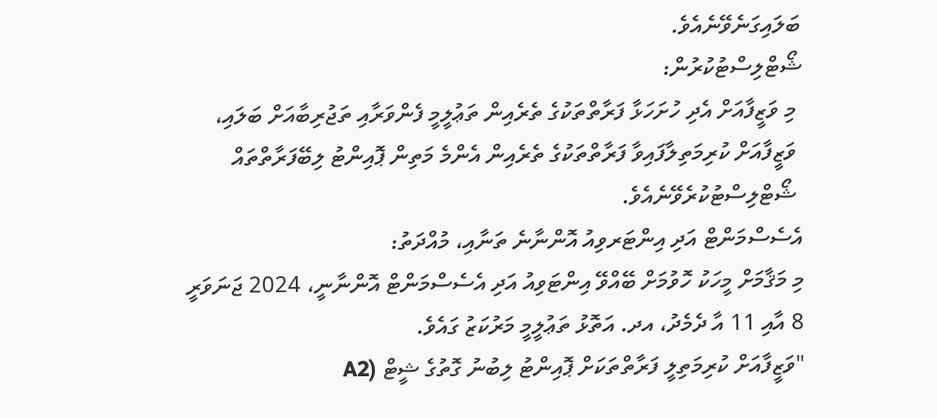ބަލައިގަނެވޭނެއެވެ.
ޝޯޓްލިސްޓުކުރުން:
 މި ވަޒީފާއަށް އެދި ހުށަހަޅާ ފަރާތްތަކުގެ ތެރެއިން ތަޢުލީމީ ފެންވަރާއި ތަޖުރިބާއަށް ބަލައި،
 ވަޒީފާއަށް ކުރިމަތިލާފައިވާ ފަރާތްތަކުގެ ތެރެއިން އެންމެ މަތިން ޕޮއިންޓު ލިބޭފަރާތްތައް
 ޝޯޓްލިސްޓުކުރެވޭނެއެވެ.
އެސެސްމަންޓް އަދި އިންޓަރވިއު އޮންނާނެ ތަނާއި، މުއްދަތު:
މި މަޤާމަށް މީހަކު ހޮވުމަށް ބޭއްވޭ އިންޓަވިއު އަދި އެސެސްމަންޓް އޮންނާނީ، 2024 ޖަނަވަރީ 8 އާއި 11 އާ ދެމެދު، އދ. އަތޮޅު ތަޢުލީމީ މަރުކަޒު ގައެވެ.
"ވަޒީފާއަށް ކުރިމަތިލީ ފަރާތްތަކަށް ޕޮއިންޓު ލިބުނު ގޮތުގެ ޝީޓް (A2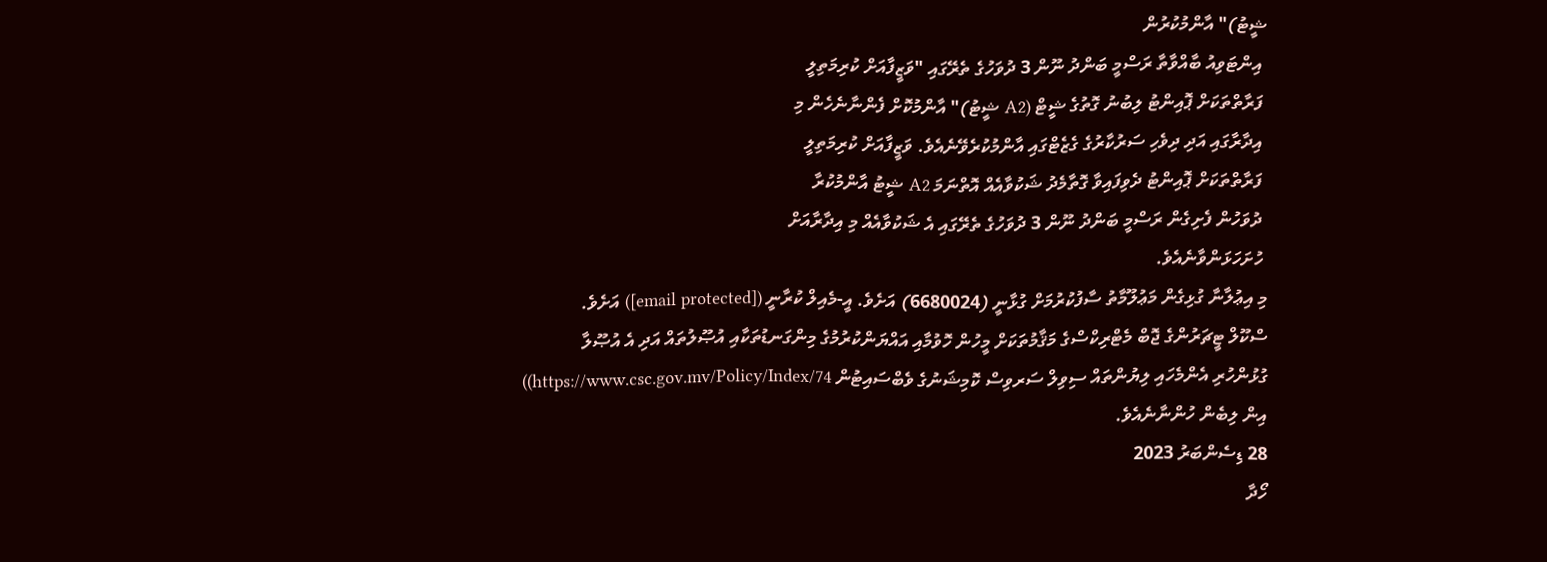ޝީޓު)" އާންމުކުރުން
 އިންޓަވިއު ބާއްވާތާ ރަސްމީ ބަންދު ނޫން 3 ދުވަހުގެ ތެރޭގައި "ވަޒީފާއަށް ކުރިމަތިލީ
 ފަރާތްތަކަށް ޕޮއިންޓު ލިބުނު ގޮތުގެ ޝީޓް (A2 ޝީޓު)" އާންމުކޮށް ފެންނާނެހެން މި
 އިދާރާގައި އަދި ދިވެހި ސަރުކާރުގެ ގެޒެޓްގައި އާންމުކުރެވޭނެއެވެ. ވަޒީފާއަށް ކުރިމަތިލީ
 ފަރާތްތަކަށް ޕޮއިންޓު ދެވިފައިވާ ގޮތާމެދު ޝަކުވާއެއް އޮތްނަމަ A2 ޝީޓު އާންމުކުރާ
 ދުވަހުން ފެށިގެން ރަސްމީ ބަންދު ނޫން 3 ދުވަހުގެ ތެރޭގައި އެ ޝަކުވާއެއް މި އިދާރާއަށް
 ހުށަހަޅަންވާނެއެވެ.
މި އިޢުލާނާ ގުޅިގެން މަޢުލޫމާތު ސާފުކުރުމަށް ގުޅާނީ (6680024) އަށެވެ. އީ-މެއިލް ކުރާނީ ([email protected]) އަށެވެ.
ސްކޫލް ޓީޗަރުންގެ ޖޮބް މެޓްރިކްސްގެ މަޤާމުތަކަށް މީހުން ހޮވުމާއި އައްޔަންކުރުމުގެ މިންގަނޑުތަކާއި އުޞޫލުތައް އަދި އެ އުޞޫލާ
ގުޅުންހުރި އެންމެހައި ލިޔުންތައް ސިވިލް ސަރވިސް ކޮމިޝަނުގެ ވެބްސައިޓުން https://www.csc.gov.mv/Policy/Index/74))
އިން ލިބެން ހުންނާނެއެވެ.
28 ޑިސެންބަރު 2023
ހޯދާ